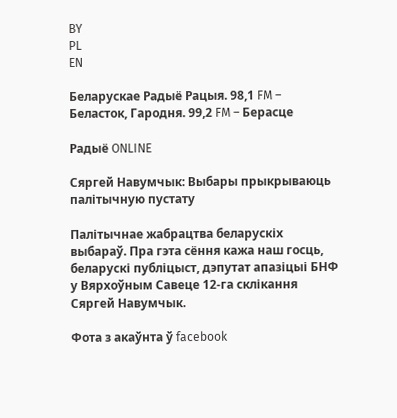BY
PL
EN

Беларускае Радыё Рацыя. 98,1 FM – Беласток, Гародня. 99,2 FM – Берасце

Радыё ONLINE

Сяргей Навумчык: Выбары прыкрываюць палітычную пустату

Палітычнае жабрацтва беларускіх выбараў. Пра гэта сёння кажа наш госць, беларускі публіцыст, дэпутат апазіцыі БНФ у Вярхоўным Савеце 12-га склікання Сяргей Навумчык.

Фота з акаўнта ў facebook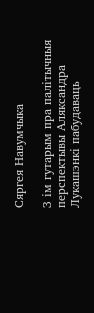Сяргея Навумчыка

З ім гутарым пра палітычныя перспектывы Аляксандра Лукашэнкі пабудаваць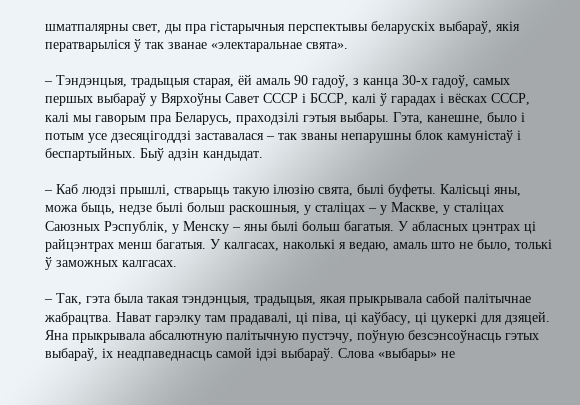шматпалярны свет, ды пра гістарычныя перспектывы беларускіх выбараў, якія ператварыліся ў так званае «электаральнае свята».

– Тэндэнцыя, традыцыя старая, ёй амаль 90 гадоў, з канца 30-х гадоў, самых першых выбараў у Вярхоўны Савет СССР і БССР, калі ў гарадах і вёсках СССР, калі мы гаворым пра Беларусь, праходзілі гэтыя выбары. Гэта, канешне, было і потым усе дзесяцігоддзі заставалася – так званы непарушны блок камуністаў і беспартыйных. Быў адзін кандыдат.

– Каб людзі прышлі, стварыць такую ілюзію свята, былі буфеты. Калісьці яны, можа быць, недзе былі больш раскошныя, у сталіцах – у Маскве, у сталіцах Саюзных Рэспублік, у Менску – яны былі больш багатыя. У абласных цэнтрах ці райцэнтрах менш багатыя. У калгасах, наколькі я ведаю, амаль што не было, толькі ў заможных калгасах.

– Так, гэта была такая тэндэнцыя, традыцыя, якая прыкрывала сабой палітычнае жабрацтва. Нават гарэлку там прадавалі, ці піва, ці каўбасу, ці цукеркі для дзяцей. Яна прыкрывала абсалютную палітычную пустэчу, поўную безсэнсоўнасць гэтых выбараў, іх неадпаведнасць самой ідэі выбараў. Слова «выбары» не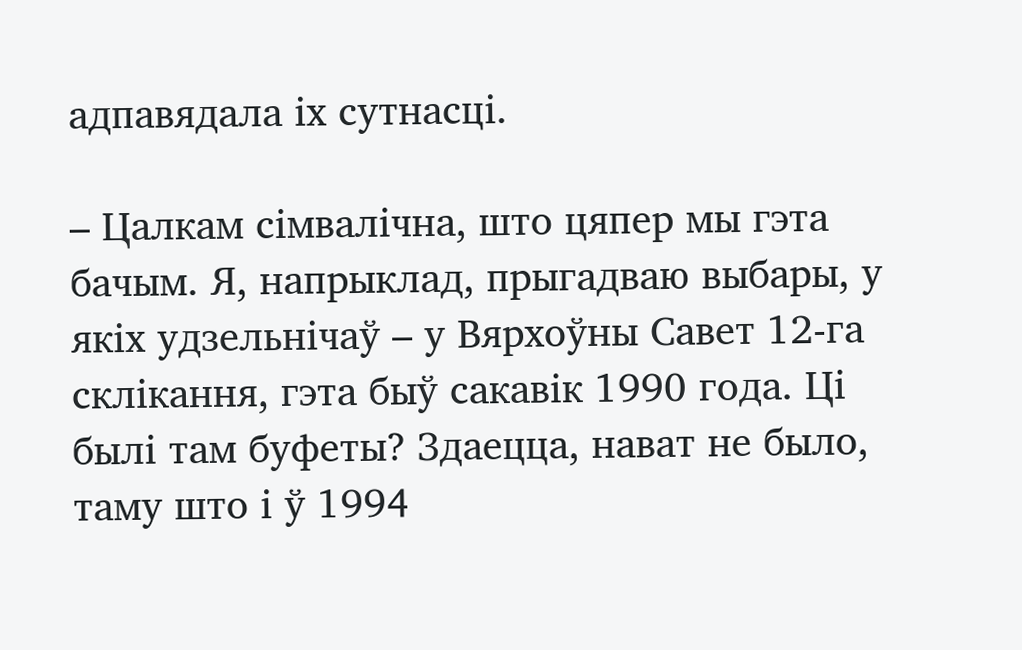адпавядала іх сутнасці.

– Цалкам сімвалічна, што цяпер мы гэта бачым. Я, напрыклад, прыгадваю выбары, у якіх удзельнічаў – у Вярхоўны Савет 12-га склікання, гэта быў сакавік 1990 года. Ці былі там буфеты? Здаецца, нават не было, таму што і ў 1994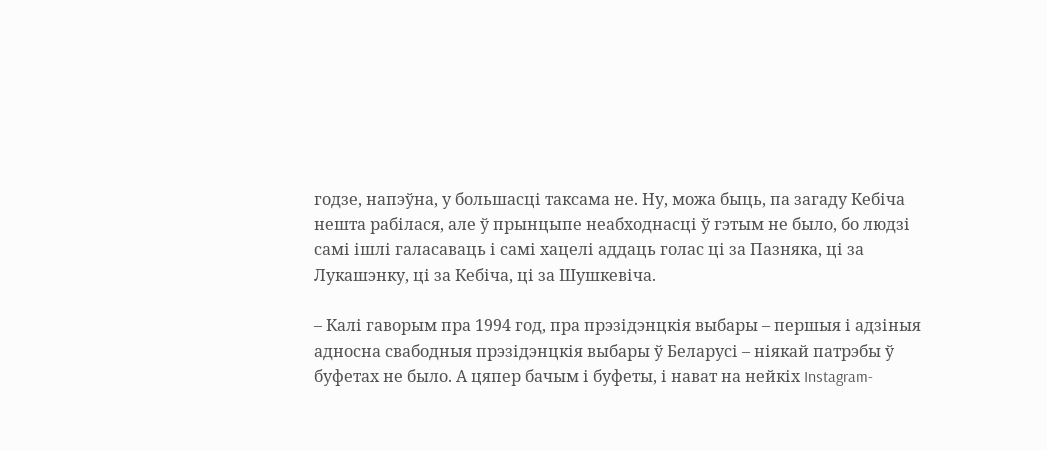годзе, напэўна, у большасці таксама не. Ну, можа быць, па загаду Кебіча нешта рабілася, але ў прынцыпе неабходнасці ў гэтым не было, бо людзі самі ішлі галасаваць і самі хацелі аддаць голас ці за Пазняка, ці за Лукашэнку, ці за Кебіча, ці за Шушкевіча.

– Калі гаворым пра 1994 год, пра прэзідэнцкія выбары – першыя і адзіныя адносна свабодныя прэзідэнцкія выбары ў Беларусі – ніякай патрэбы ў буфетах не было. А цяпер бачым і буфеты, і нават на нейкіх Instagram-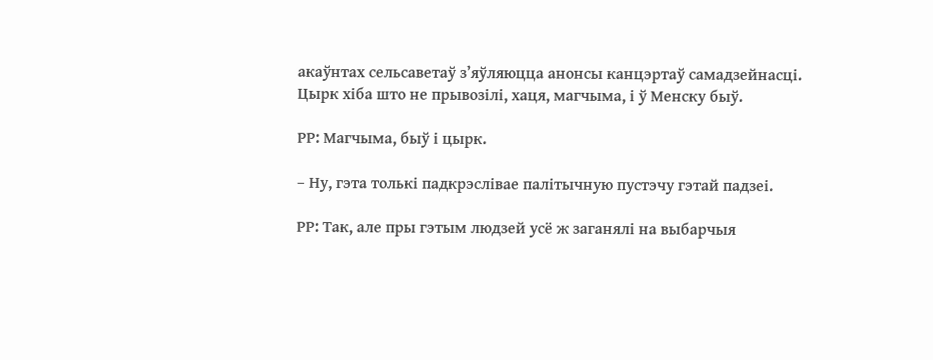акаўнтах сельсаветаў з’яўляюцца анонсы канцэртаў самадзейнасці. Цырк хіба што не прывозілі, хаця, магчыма, і ў Менску быў.

РР: Магчыма, быў і цырк.

– Ну, гэта толькі падкрэслівае палітычную пустэчу гэтай падзеі.

РР: Так, але пры гэтым людзей усё ж заганялі на выбарчыя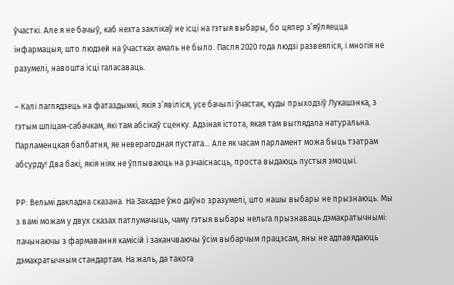ўчасткі. Але я не бачыў, каб нехта заклікаў не ісці на гэтыя выбары, бо цяпер з’яўляецца інфармацыя, што людзей на ўчастках амаль не было. Пасля 2020 года людзі развеяліся, і многія не разумелі, навошта ісці галасаваць.

– Калі паглядзець на фатаздымкі, якія з’явіліся, усе бачылі ўчастак, куды прыходзіў Лукашэнка, з гэтым шпіцам-сабачкам, які там абсікаў сценку. Адзіная істота, якая там выглядала натуральна. Парламенцкая балбатня, яе неверагодная пустата… Але як часам парламент можа быць тэатрам абсурду! Два бакі, якія ніяк не ўплываюць на рэчаіснасць, проста выдаюць пустыя эмоцыі.

РР: Вельмі дакладна сказана. На Захадзе ўжо даўно зразумелі, што нашы выбары не прызнаюць. Мы з вамі можам у двух сказах патлумачыць, чаму гэтыя выбары нельга прызнаваць дэмакратычнымі: пачынаючы з фармавання камісій і заканчваючы ўсім выбарчым працэсам, яны не адпавядаюць дэмакратычным стандартам. На жаль, да такога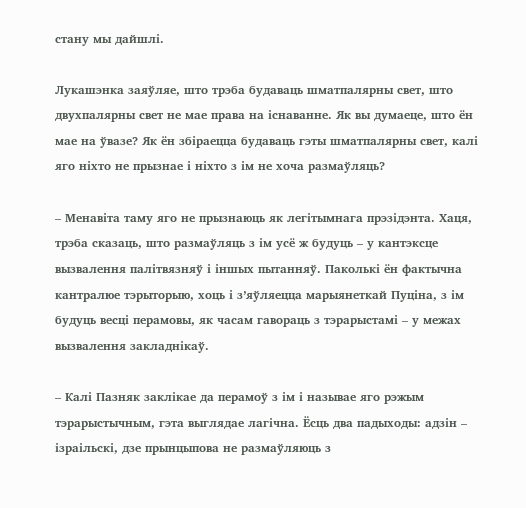стану мы дайшлі.

Лукашэнка заяўляе, што трэба будаваць шматпалярны свет, што двухпалярны свет не мае права на існаванне. Як вы думаеце, што ён мае на ўвазе? Як ён збіраецца будаваць гэты шматпалярны свет, калі яго ніхто не прызнае і ніхто з ім не хоча размаўляць?

– Менавіта таму яго не прызнаюць як легітымнага прэзідэнта. Хаця, трэба сказаць, што размаўляць з ім усё ж будуць – у кантэксце вызвалення палітвязняў і іншых пытанняў. Паколькі ён фактычна кантралюе тэрыторыю, хоць і з’яўляецца марыянеткай Пуціна, з ім будуць весці перамовы, як часам гавораць з тэрарыстамі – у межах вызвалення закладнікаў.

– Калі Пазняк заклікае да перамоў з ім і называе яго рэжым тэрарыстычным, гэта выглядае лагічна. Ёсць два падыходы: адзін – ізраільскі, дзе прынцыпова не размаўляюць з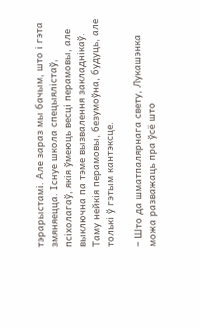тэрарыстамі. Але зараз мы бачым, што і гэта змяняецца. Існуе школа спецыялістаў, псіхолагаў, якія ўмеюць весці перамовы, але выключна па тэме вызвалення закладнікаў. Таму нейкія перамовы, безумоўна, будуць, але толькі ў гэтым кантэксце.

– Што да шматпалярнага свету, Лукашэнка можа разважаць пра ўсё што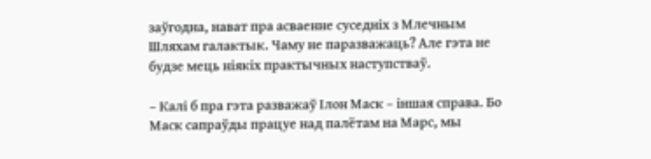заўгодна, нават пра асваенне суседніх з Млечным Шляхам галактык. Чаму не паразважаць? Але гэта не будзе мець ніякіх практычных наступстваў.

– Калі б пра гэта разважаў Ілон Маск – іншая справа. Бо Маск сапраўды працуе над палётам на Марс, мы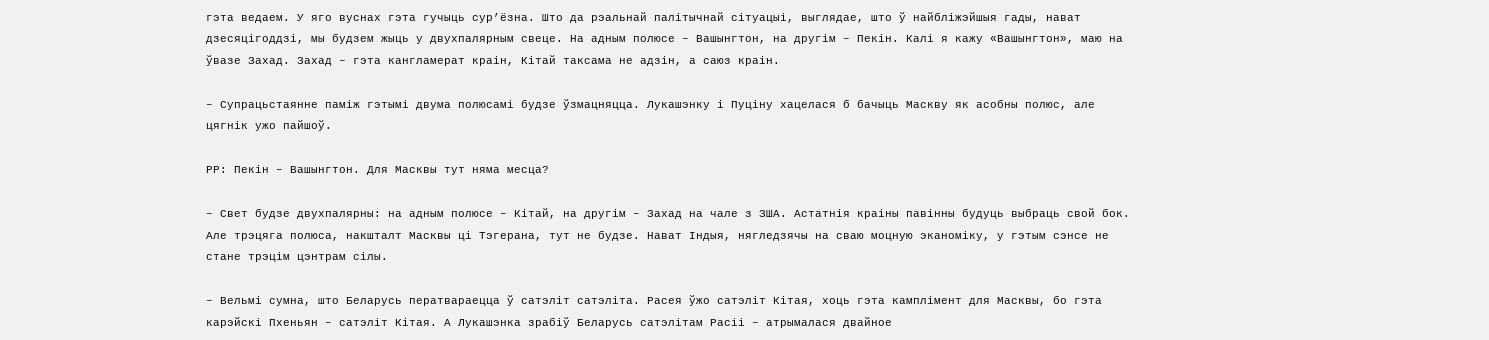гэта ведаем. У яго вуснах гэта гучыць сур’ёзна. Што да рэальнай палітычнай сітуацыі, выглядае, што ў найбліжэйшыя гады, нават дзесяцігоддзі, мы будзем жыць у двухпалярным свеце. На адным полюсе – Вашынгтон, на другім – Пекін. Калі я кажу «Вашынгтон», маю на ўвазе Захад. Захад – гэта кангламерат краін, Кітай таксама не адзін, а саюз краін.

– Супрацьстаянне паміж гэтымі двума полюсамі будзе ўзмацняцца. Лукашэнку і Пуціну хацелася б бачыць Маскву як асобны полюс, але цягнік ужо пайшоў.

РР: Пекін – Вашынгтон. Для Масквы тут няма месца?

– Свет будзе двухпалярны: на адным полюсе – Кітай, на другім – Захад на чале з ЗША. Астатнія краіны павінны будуць выбраць свой бок. Але трэцяга полюса, накшталт Масквы ці Тэгерана, тут не будзе. Нават Індыя, нягледзячы на сваю моцную эканоміку, у гэтым сэнсе не стане трэцім цэнтрам сілы.

– Вельмі сумна, што Беларусь ператвараецца ў сатэліт сатэліта. Расея ўжо сатэліт Кітая, хоць гэта камплімент для Масквы, бо гэта карэйскі Пхеньян – сатэліт Кітая. А Лукашэнка зрабіў Беларусь сатэлітам Расіі – атрымалася двайное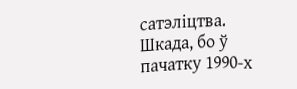сатэліцтва. Шкада, бо ў пачатку 1990-х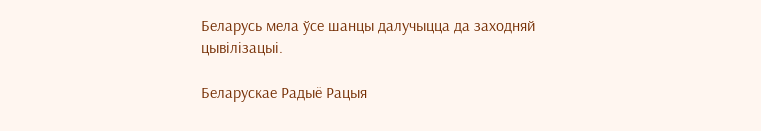Беларусь мела ўсе шанцы далучыцца да заходняй цывілізацыі.

Беларускае Радыё Рацыя